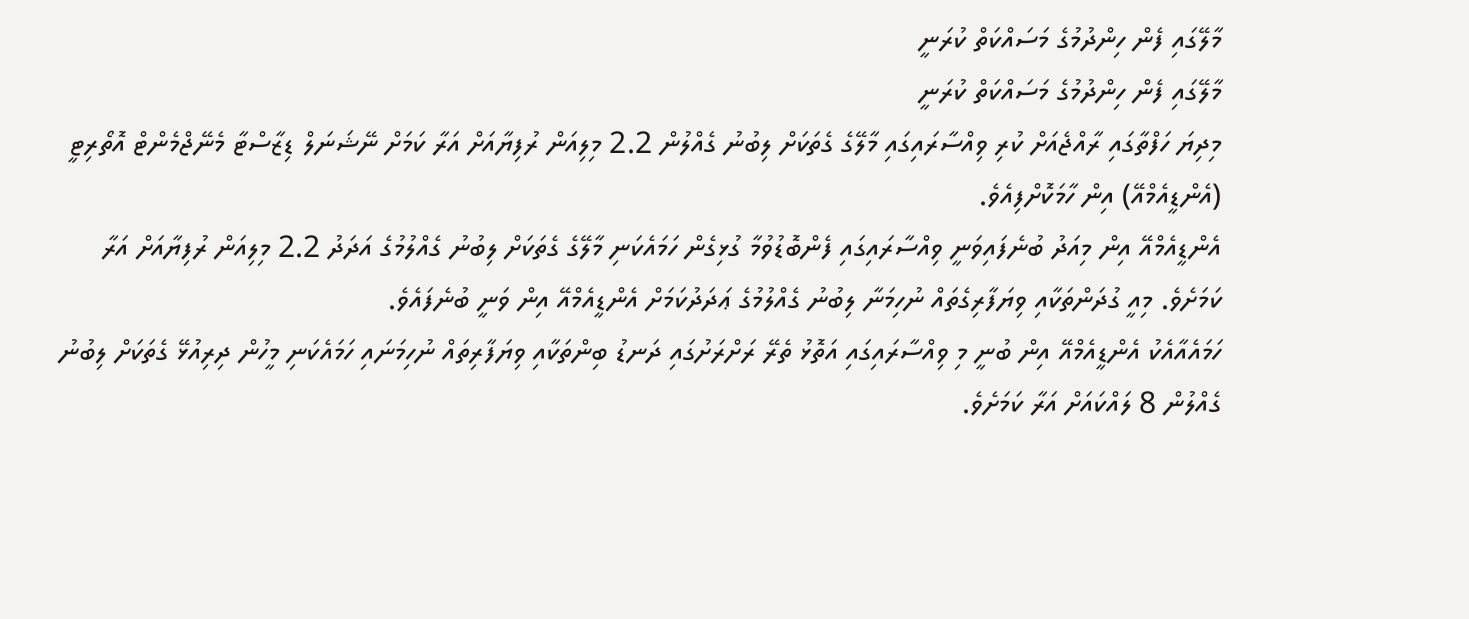މާލޭގައި ފެން ހިންދުމުގެ މަސައްކަތް ކުރަނީ
މާލޭގައި ފެން ހިންދުމުގެ މަސައްކަތް ކުރަނީ
މިދިޔަ ހަފްތާގައި ރާއްޖެއަށް ކުރި ވިއްސާރައިގައި މާލޭގެ ގެތަކަށް ލިބުނު ގެއްލުން 2.2 މިލިއަން ރުފިޔާއަށް އަރާ ކަމަށް ނޭޝަނަލް ޑިޒާސްޓާ މެނޭޖްމެންޓް އޮތޯރިޓީ (އެންޑީއެމްއޭ) އިން ހާމަކޮށްފިއެވެ.
އެންޑީއެމްއޭ އިން މިއަދު ބުނެފައިވަނީ ވިއްސާރައިގައި ފެންބޮޑުވުމާ ގުޅިގެން ހަމައެކަނި މާލޭގެ ގެތަކަށް ލިބުނު ގެއްލުމުގެ އަދަދު 2.2 މިލިއަން ރުފިޔާއަށް އަރާ ކަމަށެވެ. މިއީ ގުދަންތަކާއި ވިޔަފާރިގެތައް ނުހިމަނާ ލިބުނު ގެއްލުމުގެ ޢަދަދުކަމަށް އެންޑީއެމްއޭ އިން ވަނީ ބުނެފައެވެ.
ހަމައެއާއެކު އެންޑީއެމްއޭ އިން ބުނީ މި ވިއްސާރައިގައި އަތޮޅު ތެރޭ ރަށްރަށުގައި ދަނޑު ބިންތަކާއި ވިޔަފާރިތައް ނުހިމަނައި ހަމައެކަނި މީހުން ދިރިއުޅޭ ގެތަކަށް ލިބުނު ގެއްލުން 8 ލައްކައަށް އަރާ ކަމަށެވެ.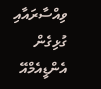ވިއްސާރައާއި ގުޅިގެން އެންޑީއެމްއޭ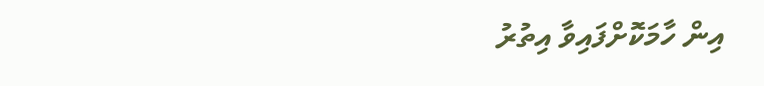އިން ހާމަކޮށްފައިވާ އިތުރު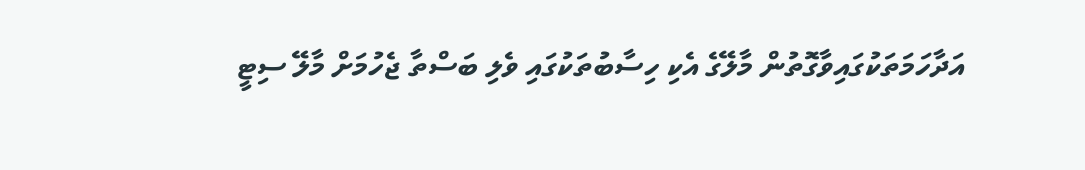އަދާހަމަތަކުގައިވާގޮތުން މާލޭގެ އެކި ހިސާބުތަކުގައި ވެލި ބަސްތާ ޖެހުމަށް މާލޭ ސިޓީ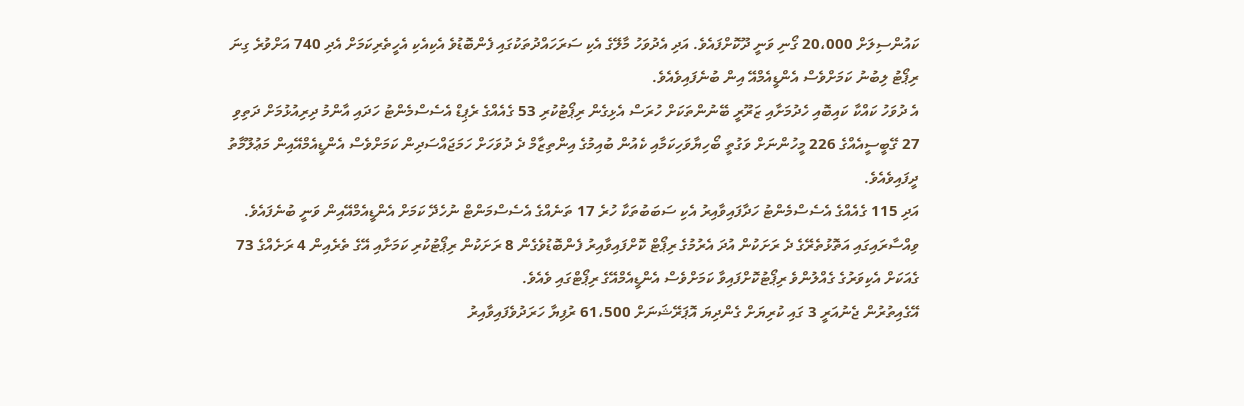ކައުންސިލަށް 20،000 ގޯނި ވަނީ ދޫކޮށްފައެވެ. އަދި އެދުވަހު މާލޭގެ އެކި ސަރަހައްދުތަކުގައި ފެންބޮޑުވެ އެކިއެކި އެހީތެރިކަމަށް އެދި 740 އަށްވުރެ ގިނަ ރިޕޯޓު ލިބުނު ކަމަށްވެސް އެންޑީއެމްއޭ އިން ބުނެފައިވެއެވެ.
އެ ދުވަހު ކައްކާ ކައިބޮއި ހެދުމަށާއި ޒަރޫރީ ބޭނުންތަކަށް ހުރަސް އެޅިގެން ރިޕޯޓުކުރި 53 ގެއެއްގެ ރެޕިޑް އެސެސްމެންޓު ހަދައި އާންމު ދިރިއުޅުމަށް ދަތިވި 27 ގޭބީސީއެއްގެ 226 މީހުންނަށް ވަގުތީ ބޯހިޔާވަހިކަމާއި ކެއުން ބުއިމުގެ އިންތިޒާމް ދެ ދުވަހަށް ހަމަޖައްސަދިން ކަމަށްވެސް އެންޑީއެމްއޭއިން މަޢުލޫމާތު ދީފައިވެއެވެ.
އަދި 115 ގެއެއްގެ އެސެސްމެންޓު ހަދާފައިވާއިރު އެކި ސަބަބުތަކާ ހުރެ 17 ތަނެއްގެ އެސެސްމަންޓް ނުހެދޭ ކަމަށް އެންޑީއެމްއޭއިން ވަނީ ބުނެފައެވެ.
ވިއްސާރައިގައި އަތޮޅުތެރޭގެ ދެ ރަށަކުން އުދަ އެރުމުގެ ރިޕޯޓް ކޮށްފައިވާއިރު ފެންބޮޑުވެގެން 8 ރަށަކުން ރިޕޯޓުކުރި ކަމަށާއި އޭގެ ތެރެއިން 4 ރަށެއްގެ 73 ގެއަކަށް އެކިވަރުގެ ގެއްލުންވެ ރިޕޯޓުކޮށްފައިވާ ކަމަށްވެސް އެންޑީއެމްއޭގެ ރިޕޯޓްގައި ވެއެވެ.
އޭގެއިތުރުން ޖެނުއަރީ 3 ގައި ކުރިޔަށް ގެންދިޔަ އޮޕަރޭޝަނަށް 61،500 ރުފިޔާ ހަރަދުވެފައިވާއިރު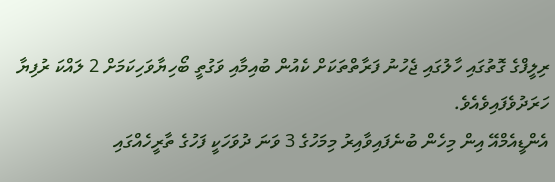ރިލީފްގެ ގޮތުގައި ހާލުގައި ޖެހުނު ފަރާތްތަކަށް ކެއުން ބުއިމާއި ވަގުތީ ބޯހިޔާވަހިކަމަށް 2 ލައްކަ ރުފިޔާ ހަރަދުވެފައިވެއެވެ.
އެންޑީއެމްއޭ އިން މިހެން ބުނެފައިވާއިރު މިމަހުގެ 3 ވަނަ ދުވަހަކީ ފަހުގެ ތާރީހެއްގައި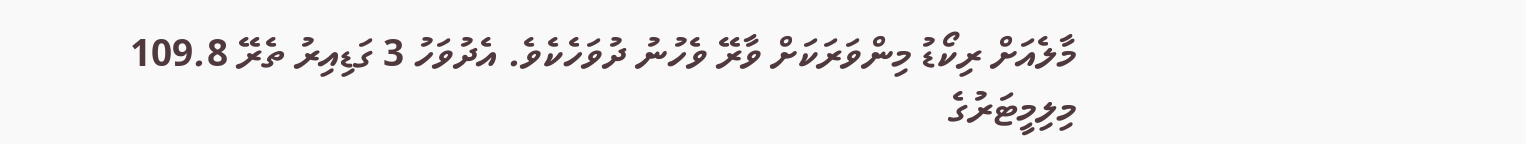މާލެއަށް ރިކޯޑު މިންވަރަކަށް ވާރޭ ވެހުނު ދުވަހެކެވެ. އެދުވަހު 3 ގަޑިއިރު ތެރޭ 109.8 މިލިމީޓަރުގެ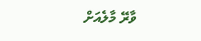ވާރޭ މާލެއަށް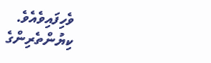ވެހިފައިވެއެވެ.
ކިޔުންތެރިންގެ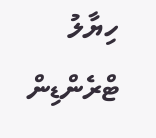ހިޔާލު
ޓްރެންޑިން